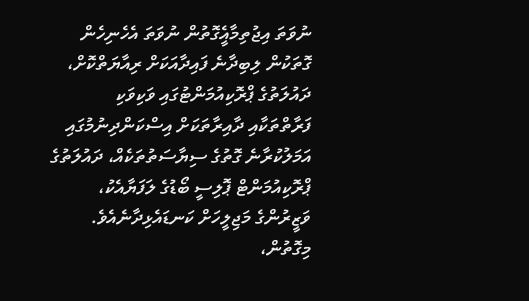ނުވަތަ އިޖުތިމާއެީގޮތުން ނުވަތަ އެހެނިހެން ގޮތަކުން ލިބިދާނެ ފައިދާއަކަށް ރިއާޔަތްކޮށް، ދައުލަތުގެ ޕްރޮކިއުމަންޓުގައި ވަކިވަކި ފަރާތްތަކާއި ދާއިރާތަކަށް އިސްކަންދިނުމުގައި އަމަލުކުރާނެ ގޮތުގެ ސިޔާސަތުތަކެއް، ދައުލަތުގެ ޕްރޮކިއުމަންޓް ޕޮލިސީ ބޯޑުގެ ލަފަޔާއެކު، ވަޒީރުންގެ މަޖިލީހަށް ކަނޑައެޅިދާނެއެވެ. މިގޮތުން،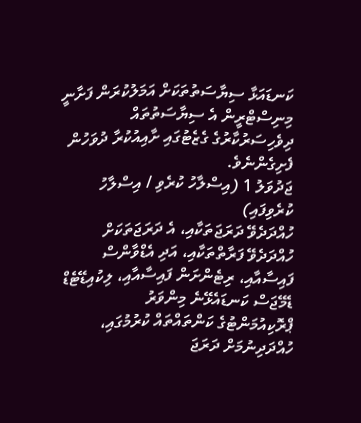ކަނޑައަޅާ ސިޔާސަތުތަކަށް އަމަލުކުރަން ފަށާނީ މިނިސްޓްރީން އެ ސިޔާސަތުތައް ދިވެހިސަރުކާރުގެ ގެޒެޓުގައި ށާއިއުކުރާ ދުވަހުން ފެށިގެންނެވެ.
ޖަދުވަލު 1 (އިސްލާހު ކުރެވި / އިސްލާހު ކުރެވިފައި)
ހުއްދަދެވޭ ދަރަޖަތަކާއި، އެ ދަރަޖަތަކަށް ހުއްދަދެވޭ ފަރާތްތަކާއި، އަދި އެޑްވާންސް ފައިސާއާއި، ރިޓެންށަން ފައިސާއާއި، ލިކުއިޑޭޓެޑް ޑެމޭޖަސް ކަނޑައެޅޭނެ މިންވަރު
ޕްރޮކިއުމަންޓުގެ ކަންތައްތައް ކުރުމުގައި، ހުއްދަދިނުމަށް ދަރަޖަ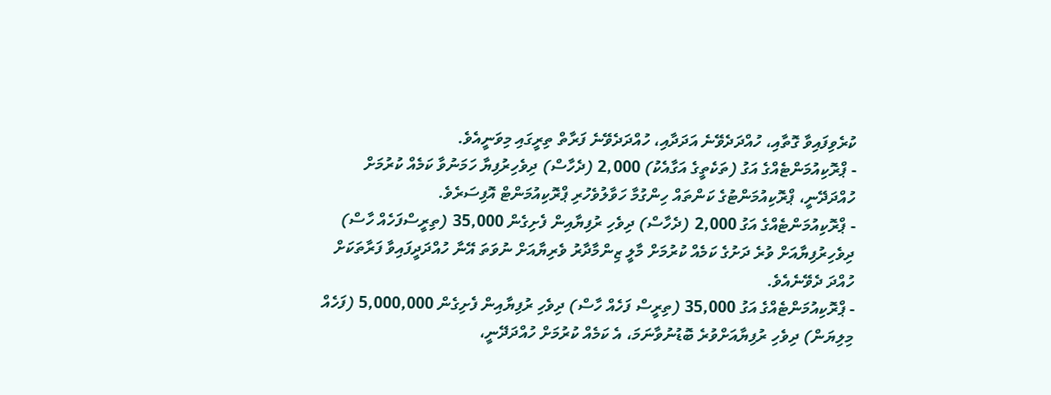ކުރެވިފައިވާ ގޮތާއި، ހުއްދަދެވޭނެ އަދަދާއި، ހުއްދަދެވޭނެ ފަރާތް ތިރީގައި މިވަނީއެވެ.
- ޕްރޮކިއުމަންޓެއްގެ އަގު (ތަކެތީގެ އަގާއެކު) 2,000 (ދެހާސް) ދިވެހިރުފިޔާ ހަމަނުވާ ކަމެއް ކުރުމަށް ހުއްދަދޭނީ، ޕްރޮކިއުމަންޓުގެ ކަންތައް ހިންގުމާ ހަވާލުވެހުރި ޕްރޮކިއުމަންޓް އޮފިސަރެވެ.
- ޕްރޮކިއުމަންޓެއްގެ އަގު 2,000 (ދެހާސް) ދިވެހި ރުފިޔާއިން ފެށިގެން 35,000 (ތިރީސްފަހެއް ހާސް) ދިވެހިރުފިޔާއަށް ވުރެ ދަށުގެ ކަމެއް ކުރުމަށް މާލީ ޒިންމާދާރު ވެރިޔާއަށް ނުވަތަ އޭނާ ހުއްދަދީފައިވާ ފަރާތަކަށް ހުއްދަ ދެވޭނެއެވެ.
- ޕްރޮކިއުމަންޓެއްގެ އަގު 35,000 (ތިރީސް ފަހެއް ހާސް) ދިވެހި ރުފިޔާއިން ފެށިގެން 5,000,000 (ފަހެއް މިލިޔަން) ދިވެހި ރުފިޔާއަށްވުރެ ބޮޑުނުވާނަމަ، އެ ކަމެއް ކުރުމަށް ހުއްދަދޭނީ،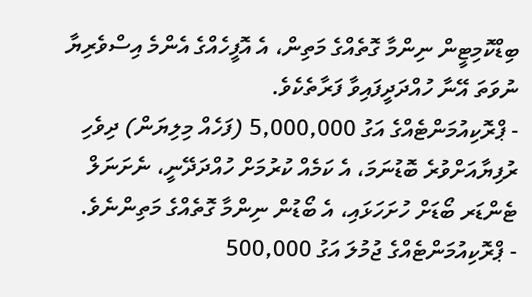ބިޑްކޮމިޓީން ނިންމާ ގޮތެއްގެ މަތިން، އެ އޮފީހެއްގެ އެންމެ އިސްވެރިޔާ ނުވަތަ އޭނާ ހުއްދަދީފައިވާ ފަރާތެކެވެ.
- ޕްރޮކިއުމަންޓެއްގެ އަގު 5,000,000 (ފަހެއް މިލިޔަން) ދިވެހި ރުފިޔާއަށްވުރެ ބޮޑުނަމަ، އެ ކަމެއް ކުރުމަށް ހުއްދަދޭނީ، ނެށަނަލް ޓެންޑަރ ބޯޑަށް ހުށަހަޅައި، އެ ބޯޑުން ނިންމާ ގޮތެއްގެ މަތިންނެވެ.
- ޕްރޮކިއުމަންޓެއްގެ ޖުމުލަ އަގު 500,000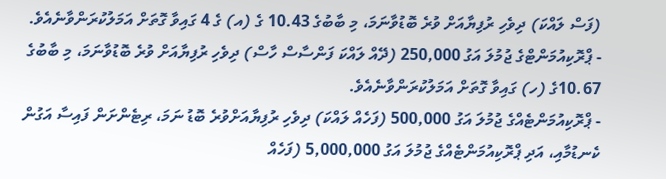(ފަސް ލައްކަ) ދިވެހި ރުފިޔާއަށް ވުރެ ބޮޑުވާނަމަ، މި ބާބުގެ 10.43 ގެ (އ) ގެ 4 ގައިވާ ގޮތަށް އަމަލުކުރަންވާނެއެވެ.
- ޕްރޮކިއުމަންޓްގެ ޖުމުލަ އަގު 250,000 (ދޭއް ލައްކަ ފަންސާސް ހާސް) ދިވެހި ރުފިޔާއަށް ވުރެ ބޮޑުވާނަމަ، މި ބާބުގެ 10.67ގެ (ހ) ގައިވާ ގޮތަށް އަމަލުކުރަންވާނެއެވެ.
- ޕްރޮކިއުމަންޓެއްގެ ޖުމުލަ އަގު 500,000 (ފަހެއް ލައްކަ) ދިވެހި ރުފިޔާއަށްވުރެ ބޮޑު ނަމަ، ރިޓެންށަން ފައިސާ އަގުން ކެނޑުމާއި، އަދި ޕްރޮކިއުމަންޓެއްގެ ޖުމުލަ އަގު 5,000,000 (ފަހެއް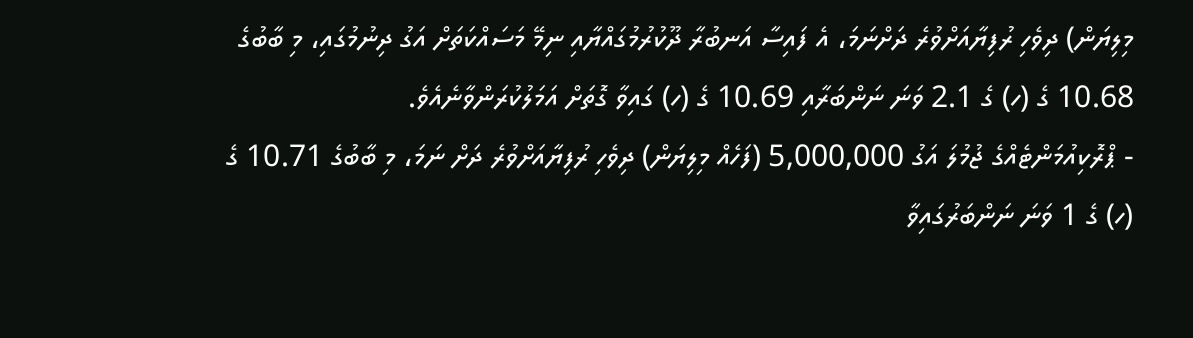މިލިޔަން) ދިވެހި ރުފިޔާއަށްވުރެ ދަށްނަމަ، އެ ފައިސާ އަނބުރާ ދޫކުރުމުގައްޔާއި ނިމޭ މަސައްކަތަށް އަގު ދިނުމުގައި، މި ބާބުގެ 10.68 ގެ (ހ) ގެ 2.1 ވަނަ ނަންބަރާއި 10.69 ގެ (ހ) ގައިވާ ގޮތަށް އަމަލުކުރަންވާނެއެވެ.
- ޕްރޮކިއުމަންޓެއްގެ ޖުމުލަ އަގު 5,000,000 (ފަހެއް މިލިޔަން) ދިވެހި ރުފިޔާއަށްވުރެ ދަށް ނަމަ، މި ބާބުގެ 10.71 ގެ (ހ) ގެ 1 ވަނަ ނަންބަރުގައިވާ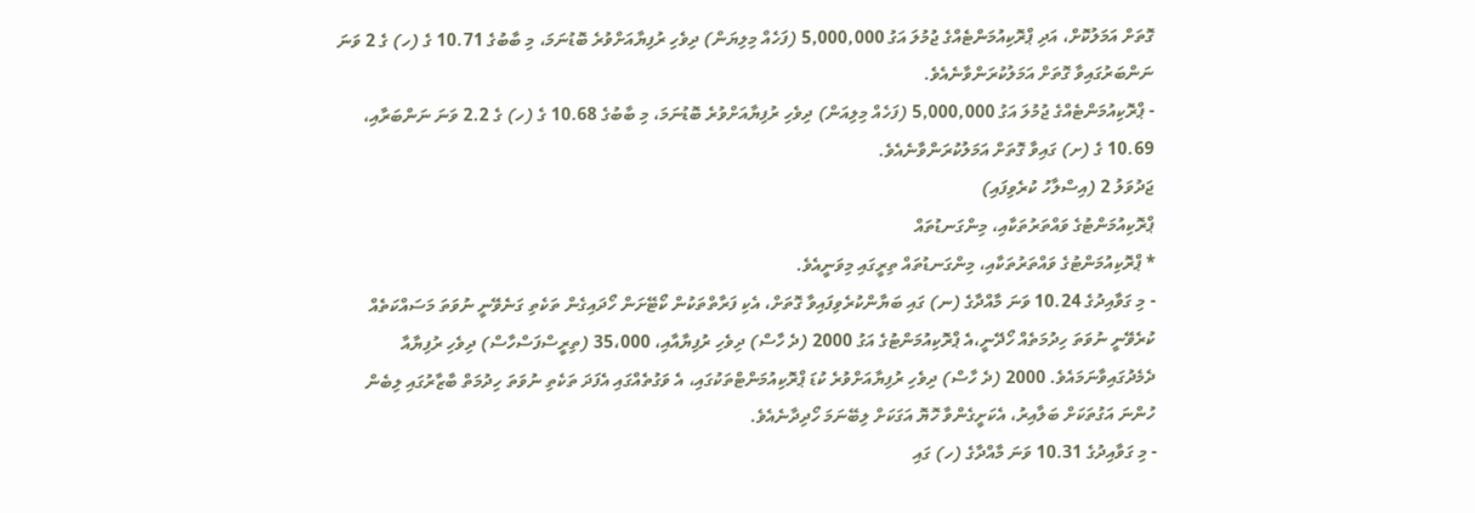ގޮތަށް އަމަލުކޮށް، އަދި ޕްރޮކިއުމަންޓެއްގެ ޖުމުލަ އަގު 5,000,000 (ފަހެއް މިލިޔަން) ދިވެހި ރުފިޔާއަށްވުރެ ބޮޑުނަމަ، މި ބާބުގެ 10.71 ގެ (ހ) ގެ 2 ވަނަ ނަންބަރުގައިވާ ގޮތަށް އަމަލުކުރަންވާނެއެވެ.
- ޕްރޮކިއުމަންޓެއްގެ ޖުމުލަ އަގު 5,000,000 (ފަހެއް މިލިއަން) ދިވެހި ރުފިޔާއަށްވުރެ ބޮޑުނަމަ، މި ބާބުގެ 10.68 ގެ (ހ) ގެ 2.2 ވަނަ ނަންބަރާއި، 10.69 ގެ (ށ) ގައިވާ ގޮތަށް އަމަލުކުރަންވާނެއެވެ.
ޖަދުވަލު 2 (އިސްލާހު ކުރެވިފައި)
ޕްރޮކިއުމަންޓުގެ ވައްތަރުތަކާއި، މިންގަނޑުތައް
* ޕްރޮކިއުމަންޓުގެ ވައްތަރުތަކާއި، މިންގަނޑުތައް ތިރީގައި މިވަނީއެވެ.
- މި ގަވާއިދުގެ 10.24 ވަނަ މާއްދާގެ (ނ) ގައި ބަޔާންކުރެވިފައިވާ ގޮތަށް، އެކި ފަރާތްތަކުން ކޯޓޭށަން ހޯދައިގެން ތަކެތި ގަނެވޭނީ ނުވަތަ މަސައްކަތެއް ކުރެވޭނީ ނުވަތަ ހިދުމަތެއް ހޯދޭނީ،އެ ޕްރޮކިއުމަންޓުގެ އަގު 2000 (ދެ ހާސް) ދިވެހި ރުފިޔާއާއި، 35،000 (ތިރީސްފަސްހާސް) ދިވެހި ރުފިޔާއާ ދެމެދުގައިވާނަމައެވެ. 2000 (ދެ ހާސް) ދިވެހި ރުފިޔާއަށްވުރެ ކުޑަ ޕްރޮކިއުމަންޓްތަކުގައި، އެ ވަގުތެއްގައި އެފަދަ ތަކެތި ނުވަތަ ހިދުމަތް ބާޒާރުގައި ލިބެން ހުންނަ އަގުތަކަށް ބަލާއިރު، އެކަށީގެންވާ ހޮޔޮ އަގަކަށް ލިބޭނަމަ ހޯދިދާނެއެވެ.
- މި ގަވާއިދުގެ 10.31 ވަނަ މާއްދާގެ (ހ) ގައި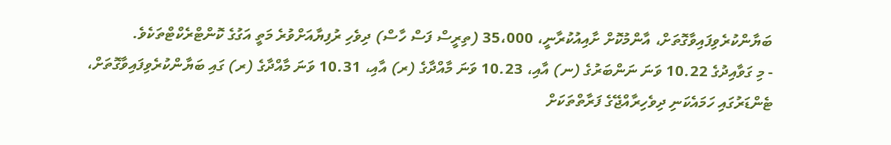ބަޔާންކުރެވިފައިވާގޮތަށް، އާންމުކޮށް ށާއިއުކުރާނީ، 35،000 (ތިރީސް ފަސް ހާސް) ދިވެހި ރުފިޔާއަށްވުރެ މަތީ އަގުގެ ކޮންޓްރެކްޓްތަކެވެ.
- މި ގަވާއިދުގެ 10.22 ވަނަ ނަންބަރުގެ (ނ) އާއި، 10.23 ވަނަ މާއްދާގެ (ރ) އާއި، 10.31 ވަނަ މާއްދާގެ (ރ) ގައި ބަޔާންކުރެވިފައިވާގޮތަށް، ޓެންޑަރުގައި ހަމައެކަނި ދިވެހިރާއްޖޭގެ ފަރާތްތަކަށް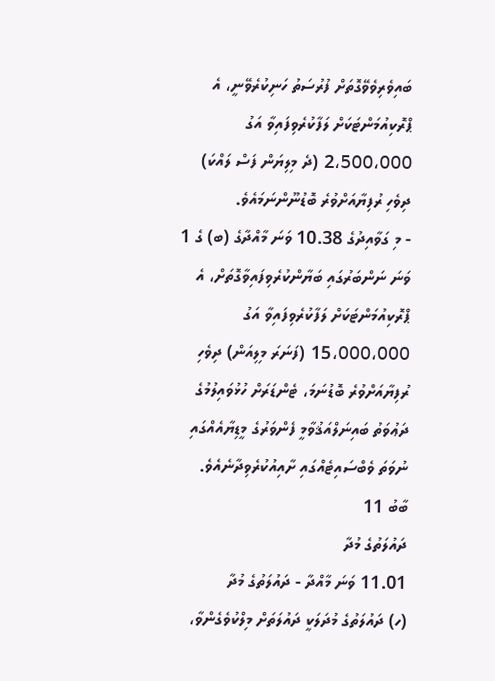ބައިވެރިވެވޭގޮތަށް ފުރުސަތު ހަނިކުރެވޭނީ، އެ ޕްރޮކިއުމަންޓަކަށް ލަފާކުރެވިފައިވާ އަގު 2،500،000 (ދެ މިލިޔަން ފަސް ލައްކަ) ދިވެހި ރުފިޔާއަށްވުރެ ބޮޑުނޫންނަމައެވެ.
- މި ގަވާއިދުގެ 10.38 ވަނަ މާއްދާގެ (ބ) ގެ 1 ވަނަ ނަންބަރުގައި ބަޔާންކުރެވިފައިވާގޮތަށް، އެ ޕްރޮކިއުމަންޓަކަށް ލަފާކުރެވިފައިވާ އަގު 15،000،000 (ފަނަރަ މިލިއަން) ދިވެހި ރުފިޔާއަށްވުރެ ބޮޑުނަމަ، ޓެންޑަރަށް ހުޅުވައިލުމުގެ ދަޢުވަތު ބައިނަލްއަޤުވާމީ ފެންވަރުގެ މީޑިޔާއެއްގައި ނުވަތަ ވެބްސައިޓެއްގައި ށާއިއުކުރެވިދާނެއެވެ.
ބާބު 11
ދައުލަތުގެ މުދާ
11.01 ވަނަ މާއްދާ - ދައުލަތުގެ މުދާ
(ހ) ދައުލަތުގެ މުދަލަކީ ދައުލަތަށް މިލްކުވެގެންވާ،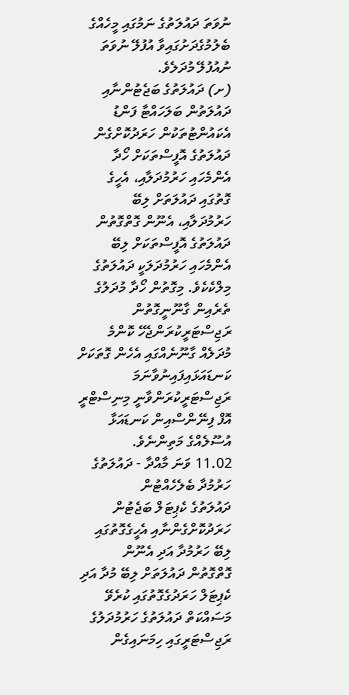ނުވަތަ ދައުލަތުގެ ނަމުގައި މީހެއްގެ ބެލުމުގެދަށުގައިވާ އުފުލޭ ނުވަތަ ނުއުފުލޭ މުދަލެވެ.
(ށ) ދައުލަތުގެ ބަޖެޓުންނާއި ދައުލަތުން ބަލަހައްޓާ ފަންޑު އެކައުންޓުތަކުން ހަރަދުކޮށްގެން ދައުލަތުގެ އޮފީސްތަކަށް ހޯދާ އެންމެހައި ހަރުމުދަލާއި، އެހީގެ ގޮތުގައި ދައުލަތަށް ލިބޭ ހަރުމުދަލާއި، އެނޫން ގޮތްގޮތުން ދައުލަތުގެ އޮފީސްތަކަށް ލިބޭ އެންމެހައި ހަރުމުދަލަކީ ދައުލަތުގެ މިލްކެކެވެ. މިގޮތުން ހޯދާ މުދަލުގެ ތެރެއިން ގާނޫނީގޮތުން ރަޖިސްޓަރީކުރަންޖެހޭ ކޮންމެ މުދަލެއް ގާނޫނެއްގައި އެހެން ގޮތަކަށް ކަނޑައަޅައިފައިނުވާނަމަ ރަޖިސްޓަރީކުރަންވާނީ މިނިސްޓްރީ އޮފް ފިނޭންސްއިން ކަނޑައަޅާ އުސޫލެއްގެ މަތިންނެވެ.
11.02 ވަނަ މާއްދާ - ދައުލަތުގެ ހަރުމުދާ ބެލެހެއްޓުން
ދައުލަތުގެ ކެޕިޓަލް ބަޖެޓުން ހަރަދުކޮށްގެންނާއި އެހީގެގޮތުގައި ލިބޭ ހަރުމުދާ އަދި އެނޫން ގޮތްގޮތުން ދައުލަތަށް ލިބޭ މުދާ އަދި ކެޕިޓަލް ހަރަދުގެގޮތުގައި ކުރެވޭ މަސައްކަތް ދައުލަތުގެ ހަރުމުދަލުގެ ރަޖިސްޓަރީގައި ހިމަނައިގެން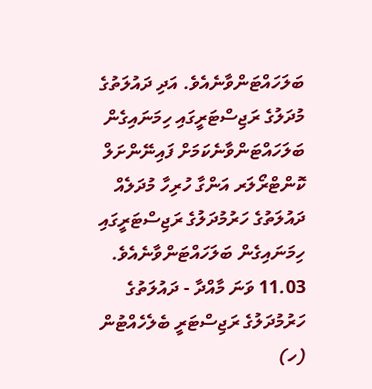ބަލަހައްޓަންވާނެއެވެ. އަދި ދައުލަތުގެ މުދަލުގެ ރަޖިސްޓަރީގައި ހިމަނައިގެން ބަލަހައްޓަންވާނެކަމަށް ފައިނޭންށަލް ކޮންޓްރޯލަރ އަންގާ ހުރިހާ މުދަލެއް ދައުލަތުގެ ހަރުމުދަލުގެ ރަޖިސްޓަރީގައި ހިމަނައިގެން ބަލަހައްޓަންވާނެއެވެ.
11.03 ވަނަ މާއްދާ - ދައުލަތުގެ ހަރުމުދަލުގެ ރަޖިސްޓަރީ ބެލެހެއްޓުން
(ހ)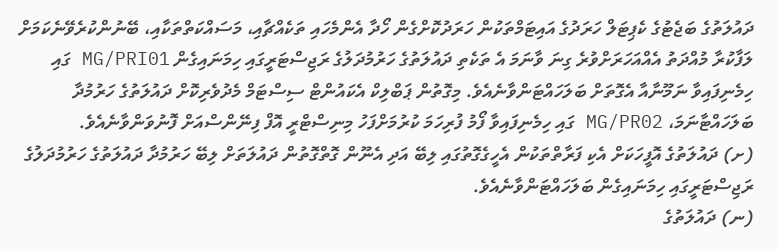ދައުލަތުގެ ބަޖެޓުގެ ކެޕިޓަލް ހަރަދުގެ އައިޓަމްތަކުން ހަރަދުކޮށްގެން ހޯދާ އެންމެހައި ތަކެއްޗާއި، މަސައްކަތްތަކާއި، ބޭނުންކުރެވޭނެކަމަށް ލަފާކުރާ މުއްދަތު އެއްއަހަރަށްވުރެ ގިނަ ވާނަމަ އެ ތަކެތި ދައުލަތުގެ ހަރުމުދަލުގެ ރަޖިސްޓަރީގައި ހިމަނައިގެން MG/PRI01 ގައި ހިމެނިފައިވާ ނަމޫނާއާ އެގޮތަށް ބަލަހައްޓަންވާނެއެވެ. މިގޮތުން ޕަބްލިކް އެކައުންޓް ސިސްޓަމް މެދުވެރިކޮށް ދައުލަތުގެ ހަރުމުދާ ބަލަހައްޓާނަމަ، MG/PR02 ގައި ހިމެނިފައިވާ ފޯމު ފުރިހަމަ ކުރުމަށްފަހު މިނިސްޓްރީ އޮފް ފިނޭންސްއަށް ފޮނުވަންވާނެއެވެ.
(ށ) ދައުލަތުގެ އޮފީހަކަށް އެކި ފަރާތްތަކުން އެހީގެގޮތުގައި ލިބޭ އަދި އެނޫން ގޮތްގޮތުން ދައުލަތަށް ލިބޭ ހަރުމުދާ ދައުލަތުގެ ހަރުމުދަލުގެ ރަޖިސްޓަރީގައި ހިމަނައިގެން ބަލަހައްޓަންވާނެއެވެ.
(ނ) ދައުލަތުގެ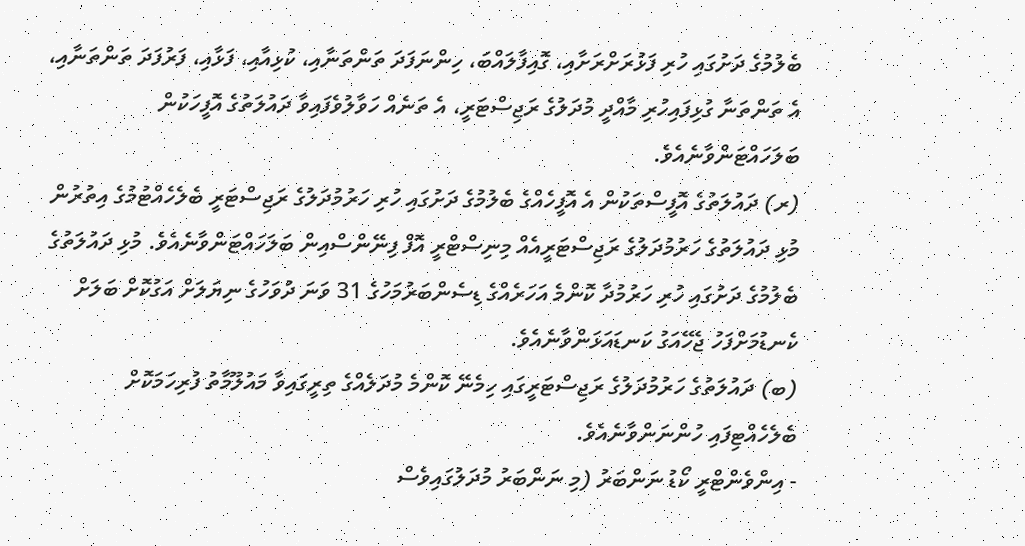ބެލުމުގެ ދަށުގައި ހުރި ފަޅުރަށްރަށާއި، ގޮއިފާލައްބަ، ހިންނަފަދަ ތަންތަނާއި، ކުޅިއާއި، ފަޅާއި، ފަރުފަދަ ތަންތަނާއި، އެ ތަންތަނާ ގުޅިފައިހުރި މާއްދީ މުދަލުގެ ރަޖިސްޓަރީ، އެ ތަނެއް ހަވާލުވެފައިވާ ދައުލަތުގެ އޮފީހަކުން ބަލަހައްޓަންވާނެއެވެ.
(ރ) ދައުލަތުގެ އޮފީސްތަކުން އެ އޮފީހެއްގެ ބެލުމުގެ ދަށުގައި ހުރި ހަރުމުދަލުގެ ރަޖިސްޓަރީ ބެލެހެއްޓުމުގެ އިތުރުން މުޅި ދައުލަތުގެ ހަރުމުދަލުގެ ރަޖިސްޓަރީއެއް މިނިސްޓްރީ އޮފް ފިނޭންސްއިން ބަލަހައްޓަންވާނެއެވެ. މުޅި ދައުލަތުގެ ބެލުމުގެ ދަށުގައި ހުރި ހަރުމުދާ ކޮންމެ އަހަރެއްގެ ޑިސެންބަރުމަހުގެ 31 ވަނަ ދުވަހުގެ ނިޔަލަށް އަގުކޮށް ބަލަށް ކެނޑުމަށްފަހު ޖެހޭއަގު ކަނޑައަޅަންވާނެއެވެ.
(ބ) ދައުލަތުގެ ހަރުމުދަލުގެ ރަޖިސްޓަރީގައި ހިމެނޭ ކޮންމެ މުދަލެއްގެ ތިރީގައިވާ މައުލޫމާތު ފުރިހަމަކޮށް ބެލެހެއްޓިފައި ހުންނަންވާނެއެވެ.
- އިންވެންޓްރީ ކޯޑު ނަންބަރު (މި ނަންބަރު މުދަލުގައިވެސް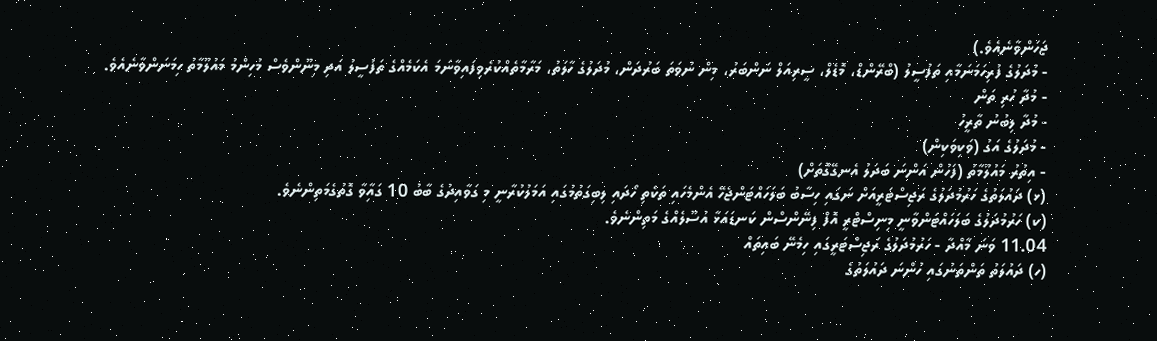ޖަހަންވާނެއެވެ.)
- މުދަލުގެ ފުރިހަމަނަމާއި ތަފުސީލު (ބްރޭންޑް، މޮޑެލް، ސީރިއަލް ނަންބަރު، މިން ނުވަތަ ބަރުދަން، މުދަލުގެ ހާލަތު، މަރާމާތެއްކުރެވިފައިވާނަމަ އެކަމެއްގެ ތަފުސީލު އަދި މިނޫންވެސް މުހިންމު މައުލޫމާތު ހިމަނަންވާނެއެވެ.
- މުދާ ހުރި ތަން
- މުދާ ލިބުނު ތާރީހު
- މުދަލުގެ އަގު (ވަކިވަކިން)
- އިތުރު މައުލޫމާތު (ފަހުން އަންނަ ބަދަލު އެނގޭގޮތަށް)
(ޅ) ދައުލަތުގެ ހަރުމުދަލުގެ ރަޖިސްޓަރީއަށް ނަގައި ހިސާބު ބަލަހައްޓަންޖެހޭ އެންމެހައި ތަކެތި ހޯދައި ލިބިގަތުމުގައި އަމަލުކުރާނީ މި ގަވާއިދުގެ ބާބު 10 ގައިާވާ ގޮތުގެމަތިންނެވެ.
(ކ) ހަރުމުދަލުގެ ބަލަހައްޓަންވާނީ މިނިސްޓްރީ އޮފް ފިނޭންސްން ކަނޑައަޅާ އުސޫލެއްގެ މަތިންނެވެ.
11.04 ވަނަ މާއްދާ - ހަރުމުދަލުގެ ރަޖިސްޓަރީގައި ހިމެނޭ ބައިތައް
(ހ) ދައުލަތު ތަންތަނުގައި ހުންނަ ދައުލަތުގެ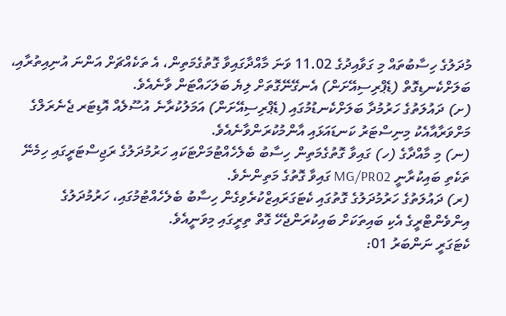މުދަލުގެ ހިސާބުތައް މި ގަވާއިދުގެ 11.02 ވަނަ މާއްދާގައިވާ ގޮތުގެމަތިން، އެ ތަކެއްޗަށް އަންނަ އުނިއިތުރާއި، ބަލަށްކެނޑިގޮތް (ޑެޕްރިސިއޭށަން) އެނގޭނޭގޮތަށް ލިޔެ ބަލަހައްޓަން ވާނެއެވެ.
(ށ) ދައުލަތުގެ ހަރުމުދާ ބަލަށްކެނޑުމުގައި (ޑެޕްރިސިއޭށަން) އަމަލުކުރާނެ އުސޫލެއް އޮޑިޓަރ ޖެނެރަލްގެ މަށްވަރާއާއެކު މިނިސްޓަރު ކަނޑައަޅައި އާންމުކުރަންވާނެއެވެ.
(ނ) މި މާއްދާގެ (ހ) ގައިވާ ގޮތުގެމަތިން ހިސާބު ބެލެހެއްޓުމަށްޓަކައި ހަރުމުދަލުގެ ރަޖިސްޓަރީގައި ހިމެނޭ ތަކެތި ބައިކުރާނީ MG/PR02 ގައިވާ ގޮތުގެ މަތިންނެވެ.
(ރ) ދައުލަތުގެ ހަރުމުދަލުގެ ގޮތުގައި ކެޓަގަރައިޒްކުރެވިގެން ހިސާބު ބެލެހެއްޓުމުގައި، ހަރުމުދަލުގެ އިންވެންޓްރީގެ އެކި ބައިތަކަށް ބައިކުރަންޖެހޭ ގޮތް ތިރީގައި މިވަނީއެވެ.
ކެޓަގަރީ ނަންބަރު 01: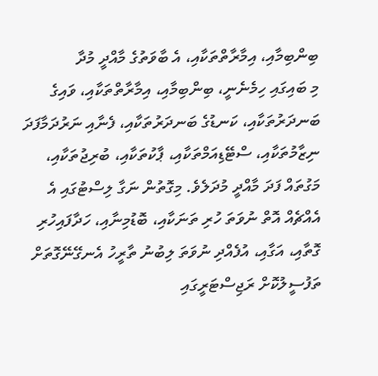ބިންބިމާއި، އިމާރާތްތަކާއި، އެ ބާވަތުގެ މާއްދީ މުދާ
މި ބައިގައި ހިމެނެނީ، ބިންބިމާއި، އިމާރާތްތަކާއި، ވައިގެ ބަނދަރުތަކާއި، ކަނޑުގެ ބަނދަރުތަކާއި، ފެނާއި ނަރުދަމާފަދަ ނިޒާމުތަކާއި، ސްޓޭޑިއަމްތަކާއި، ޕާކުތަކާއި، ބުރިޖުތަކާއި، މަގުތައް ފަދަ މާއްދީ މުދަލެވެ. މިގޮތުން ނަގާ ލިސްޓުގައި އެ އެއްޗެއް އޮތް ނުވަތަ ހުރި ތަނަކާއި، ބޮޑުމިނާއި، ހަދާފައިހުރި ގޮތާއި، އަގާއި، އުފެއްދި ނުވަތަ ލިބުނު ތާރީހު އެނގޭނޭގޮތަށް ތަފުސީލުކޮށް ރަޖިސްޓަރީގައި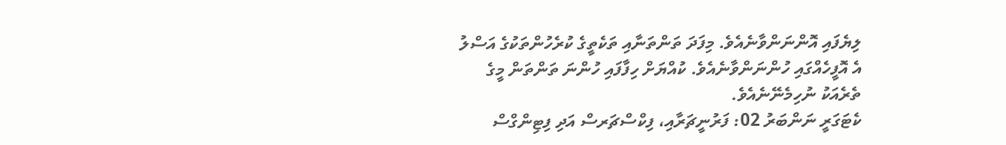ލިޔެފައި އޮންނަންވާނެއެވެ. މިފަދަ ތަންތަނާއި ތަކެތީގެ ކުރެހުންތަކުގެ އަސްލު އެ އޮފީހެއްގައި ހުންނަންވާނެއެވެ. ކުއްޔަށް ހިފާފައި ހުންނަ ތަންތަން މީގެ ތެރެއަކު ނުހިމެނޭނެއެވެ.
ކެޓަގަރީ ނަންބަރު 02: ފަރުނީޗަރާއި، ފިކްސްޗަރސް އަދި ފިޓިންގްސް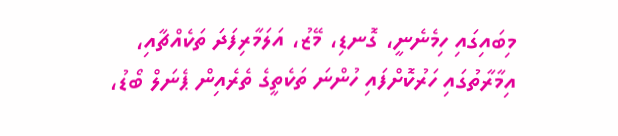މިބައިގައި ހިމެނެނީ، ގޮނޑި، މޭޒު، އަލަމާރިފަދަ ތަކެއްޗާއި، އިމާރާތުގައި ހަރުކޮށްފައި ހުންނަ ތަކެތީގެ ތެރެއިން ޕެނަލް ބޯޑު،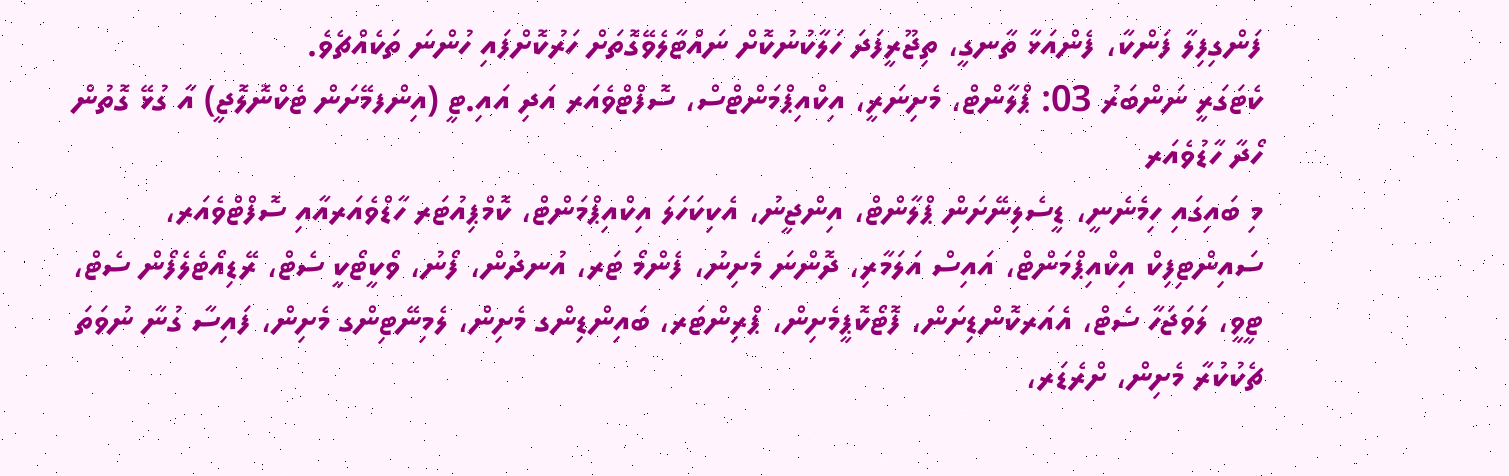ފަންގިފިލާ ފަންކާ، ފެންއަޅާ ތާނގީ، ތިޖޫރީފަދަ ހަލާކުނުކޮށް ނައްޓާލެވޭގޮތަށް ހަރުކޮށްފައި ހުންނަ ތަކެއްޗެވެ.
ކެޓަގަރީ ނަންބަރު 03: ޕްލާންޓް، މެށިނަރީ، އިކްއިޕްމަންޓްސް، ސޮފްޓްވެއަރ އަދި އައި.ޓީ (އިންފމޭށަން ޓެކްނޮލޮޖީ) އާ ގުޅޭ ގޮތުން ހޯދާ ހާޑުވެއަރ
މި ބައިގައި ހިމެނެނީ، ޑީސެލިނޭށަން ޕްލާންޓް، އިންޖީނު، އެކިކަހަލަ އިކްއިޕްމަންޓް، ކޮމްޕިއުޓަރ ހާޑްވެއަރއާއި ސޮފްޓްވެއަރ، ސައިންޓިފިކް އިކްއިޕްމަންޓް، އައިސް އަލަމާރި، ދޮންނަ މެށިނު، ފެންމޯ ޓަރ، އުނދުން، ފޯނު، ވޯކީޓޯކީ ސެޓް، ރޭޑިއޯޓެލެފޯން ސެޓް، ޓީވީ، ލަވަޖަހާ ސެޓް، އެއަރކޮންޑިށަން، ފޮޓޯކޮޕީމެށިން، ޕްރިންޓަރ، ބައިންޑިންގ މެށިން، ލެމިނޭޓިންގ މެށިން، ފައިސާ ގުނާ ނުވަތަ ޗެކުކުރާ މެށިން، ށްރެޑަރ،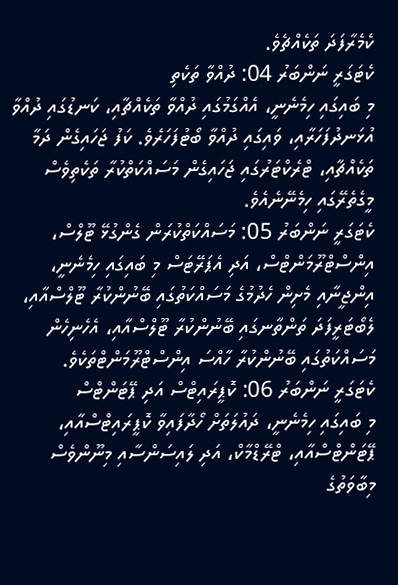ކެމެރާފަދަ ތަކެއްޗެވެ.
ކެޓަގަރީ ނަންބަރު 04: ދުއްވާ ތަކެތި
މި ބައިގައި ހިމެނެނީ، އެއްގަމުގައި ދުއްވާ ތަކެއްޗާއި، ކަނޑުގައި ދުއްވާ އުޅަނދުފަހަރާއި، ވައިގައި ދުއްވާ ބޯޓުފަހަރެވެ. ކަފު ޖަހައިގެން ދަމާ ތަކެއްޗާއި، ޓްރެކްޓަރުގައި ޖަހައިގެން މަސައްކަތްކުރާ ތަކެތިވެސް މީގެތެރޭގައި ހިމެނޭނެއެވެ.
ކެޓަގަރީ ނަންބަރު 05: މަސައްކަތްކުރަން ގެންގުޅޭ ޓޫލްސް،
އިންސްޓްރޫމަންޓްސް، އަދި އެޕަރޭޓަސް މި ބައިގައި ހިމެނެނީ، އިންޖީނާއި މެށިން ހެދުމުގެ މަސައްކަތުގައި ބޭނުންކުރާ ޓޫލްސްއާއި، ލެބޯޓަރީފަދަ ތަންތާނގައި ބޭނުންކުރާ ޓޫލްސްއާއި، އެހެނިހެން މަސައްކަތުގައި ބޭނުންކުރާ ހާއްސަ އިންސްޓްރޫމަންޓްތަކެވެ.
ކެޓަގަރީ ނަންބަރު 06: ކޮޕީރައިޓްސް އަދި ޕޭޓަންޓްސް
މި ބައިގައި ހިމެނެނީ، ދައުލަތަށް ހޯދާފައިވާ ކޮޕީރައިޓްސްއާއި، ޕޭޓަންޓްސްއާއި، ޓްރޭޑްމާކް، އަދި ލައިސަންސާއި މިނޫންވެސް މިބާވަތުގެ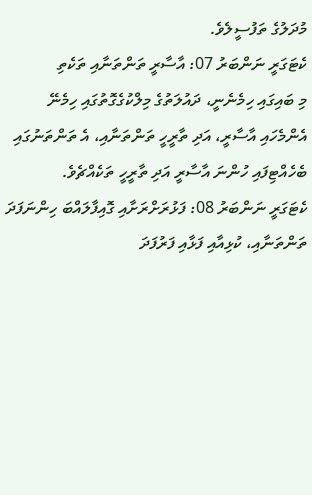މުދަލުގެ ތަފުސީލެވެ.
ކެޓަގަރީ ނަންބަރު 07: އާސާރީ ތަންތަނާއި ތަކެތި
މި ބައިގައި ހިމެނެނީ، ދައުލަތުގެ މިލްކުގެގޮތުގައި ހިމެނޭ އެންމެހައި އާސާރީ، އަދި ތާރީހީ ތަންތަނާއި، އެ ތަންތަނުގައި ބެހެއްޓިފައި ހުންނަ އާސާރީ އަދި ތާރީހީ ތަކެއްޗެވެ.
ކެޓަގަރީ ނަންބަރު 08: ފަޅުރަށްރަށާއި ގޮއިފާލައްބަ ހިންނަފަދަ ތަންތަނާއި، ކުޅިއާއި ފަޅާއި ފަރުފަދަ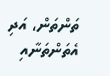ތަންތަން، އަދި އެތަންތަނާއި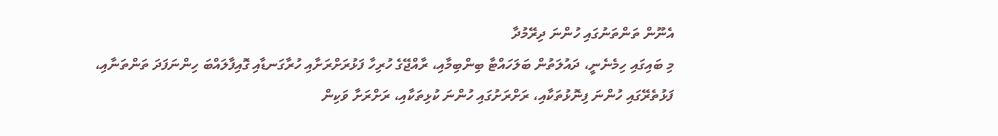އެނޫން ތަންތަނުގައި ހުންނަ ދިރޭމުދާ
މި ބައިގައި ހިމެނެނީ، ދައުލަތުން ބަލަހައްޓާ ބިންބިމާއި، ރާއްޖޭގެ ހުރިހާ ފަޅުރަށްރަށާއި ހުރާގަނޑާއި ގޮއިފާލައްބަ ހިންނަފަދަ ތަންތަނާއި، ފަޅުތެރޭގައި ހުންނަ ފިނޮޅުތަކާއި، ރަށްރަށުގައި ހުންނަ ކުޅިތަކާއި، ރަށްރަށާ ވަކިން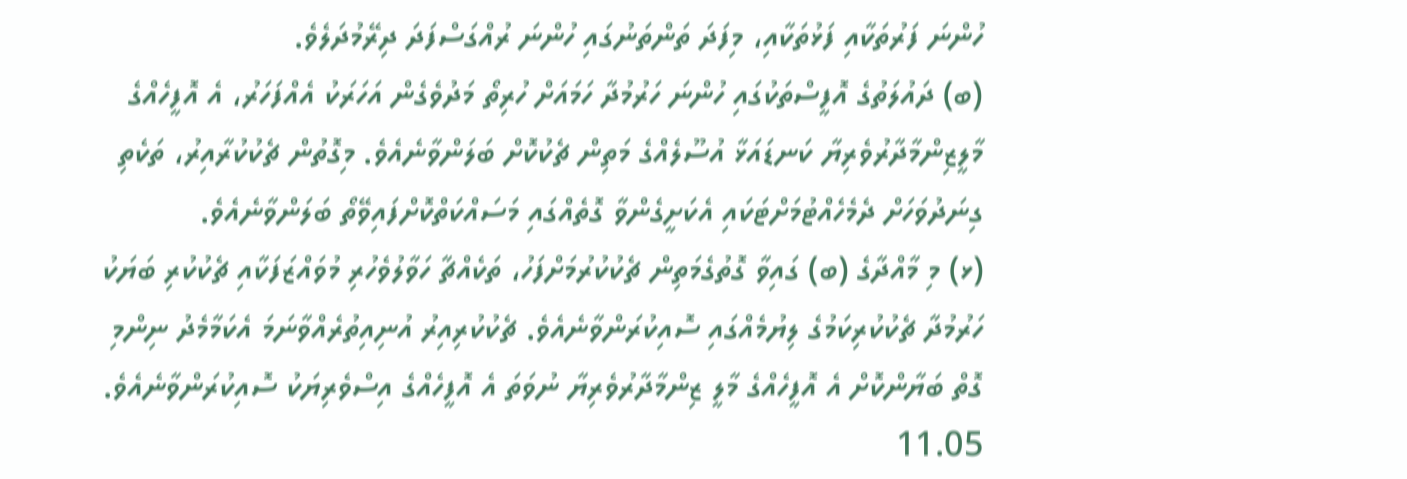ހުންނަ ފަރުތަކާއި ފަޅުތަކާއި، މިފަދަ ތަންތަނުގައި ހުންނަ ރުއްގަސްފަދަ ދިރޭމުދަލެވެ.
(ބ) ދައުލަތުގެ އޮފީސްތަކުގައި ހުންނަ ހަރުމުދާ ހަމައަށް ހުރިތޯ މަދުވެގެން އަހަރަކު އެއްފަހަރު، އެ އޮފީހެއްގެ މާލީޒިންމާދާރުވެރިޔާ ކަނޑައަޅާ އުސޫލެއްގެ މަތިން ޗެކުކޮށް ބަލަންވާނެއެވެ. މިގޮތުން ޗެކުކުރާއިރު، ތަކެތި ގިނަދުވަހަށް ދެމެހެއްޓުމަށްޓަކައި އެކަށީގެންވާ ގޮތެއްގައި މަސައްކަތްކޮށްފައިވޭތޯ ބަލަންވާނެއެވެ.
(ޅ) މި މާއްދާގެ (ބ) ގައިވާ ގޮތުގެމަތިން ޗެކުކުރުމަށްފަހު، ތަކެއްޗާ ހަވާލުވެހުރި މުވައްޒަފަކާއި ޗެކުކުރި ބަޔަކު ހަރުމުދާ ޗެކުކުރިކަމުގެ ލިޔުމެއްގައި ސޮއިކުރަންވާނެއެވެ. ޗެކުކުރިއިރު އުނިއިތުރެއްވާނަމަ އެކަމާމެދު ނިންމި ގޮތް ބަޔާންކޮށް އެ އޮފީހެއްގެ މާލީ ޒިންމާދާރުވެރިޔާ ނުވަތަ އެ އޮފީހެއްގެ އިސްވެރިޔަކު ސޮއިކުރަންވާނެއެވެ.
11.05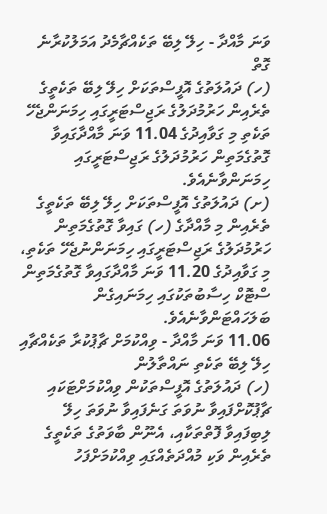ވަނަ މާއްދާ - ހިލޭ ލިބޭ ތަކެއްޗާމެދު އަމަލުކުރާނެ ގޮތް
(ހ) ދައުލަތުގެ އޮފީސްތަކަށް ހިލޭ ލިބޭ ތަކެތީގެ ތެރެއިން ހަރުމުދަލުގެ ރަޖިސްޓަރީގައި ހިމަނަންޖެހޭ ތަކެތި މި ގަވާއިދުގެ 11.04 ވަނަ މާއްދާގައިވާ ގޮތުގެމަތިން ހަރުމުދަލުގެ ރަޖިސްޓަރީގައި ހިމަނަންވާނެއެވެ.
(ށ) ދައުލަތުގެ އޮފީސްތަކަށް ހިލޭ ލިބޭ ތަކެތީގެ ތެރެއިން މި މާއްދާގެ (ހ) ގައިވާ ގޮތުގެމަތިން ހަރުމުދަލުގެ ރަޖިސްޓަރީގައި ހިމަނަންނުޖެހޭ ތަކެތި، މި ގަވާއިދުގެ 11.20 ވަނަ މާއްދާގައިވާ ގޮތުގެމަތިން ސްޓޮކް ހިސާބުތަކުގައި ހިމަނައިގެން ބަލަހައްޓަންވާނެއެވެ.
11.06 ވަނަ މާއްދާ - ވިއްކުމަށް ޗާޕުކުރާ ތަކެއްޗާއި ހިލޭ ލިބޭ ތަކެތި ނައްތާލުން
(ހ) ދައުލަތުގެ އޮފީސްތަކުން ވިއްކުމަށްޓަކައި ޗާޕުކޮށްފައިވާ ނުވަތަ ގަނެފައިވާ ނުވަތަ ހިލޭ ލިބިފައިވާ ފޮތްތަކާއި، އެނޫން ބާވަތުގެ ތަކެތީގެ ތެރެއިން ވަކި މުއްދަތެއްގައި ވިއްކުމަށްފަހު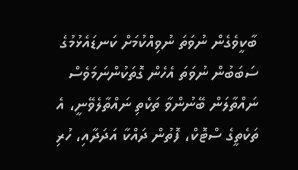ބާކީވެގެން ނުވަތަ ނުވިއްކުމަށް ކަނޑައެޅުމުގެ ސަބަބުން ނުވަތަ އެހެން ގޮތަކުންނަމަވެސް ނައްތާލަން ބޭނުންވާ ތަކެތި ނައްތާލެވޭނީ، އެ ތަކެތީގެ ސްޓޮކް، ފޮތުން ދައްކާ އަދަދާއި، ހުރި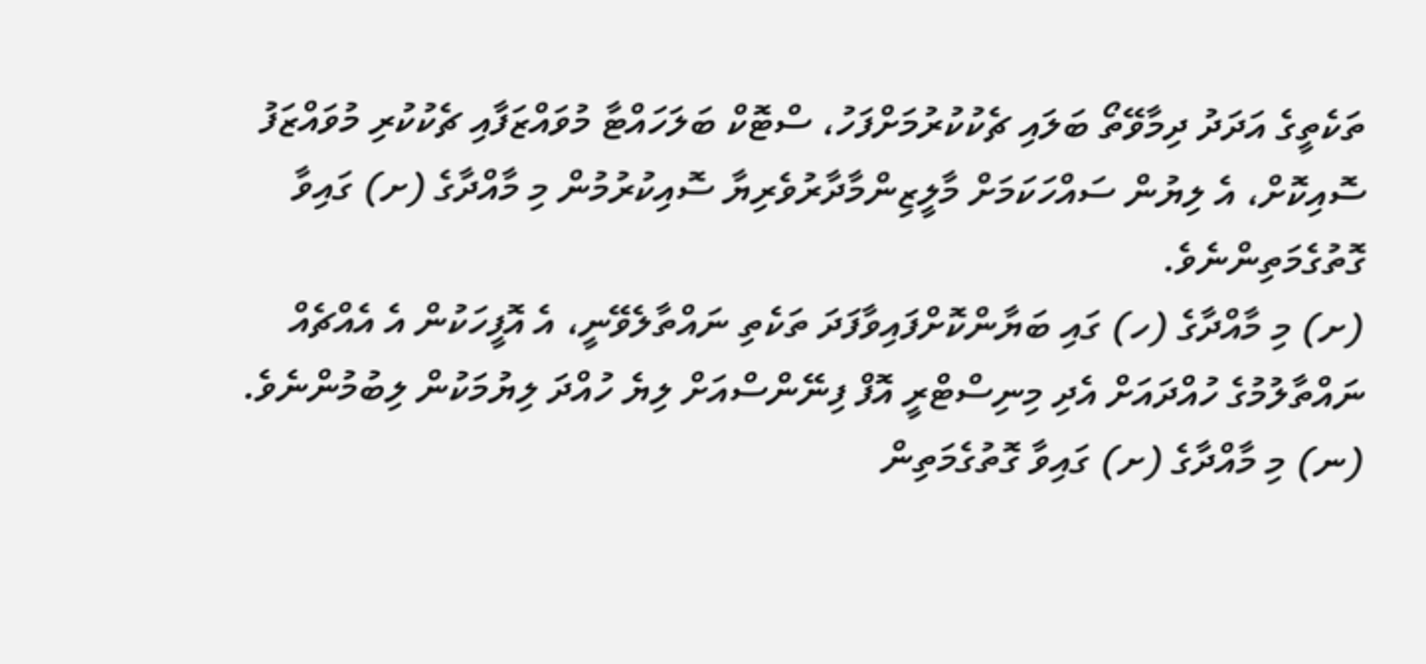ތަކެތީގެ އަދަދު ދިމާވޭތޯ ބަލައި ޗެކުކުރުމަށްފަހު، ސްޓޮކް ބަލަހައްޓާ މުވައްޒަފާއި ޗެކުކުރި މުވައްޒަފު ސޮއިކޮށް، އެ ލިޔުން ސައްހަކަމަށް މާލީޒިންމާދާރުވެރިޔާ ސޮއިކުރުމުން މި މާއްދާގެ (ށ) ގައިވާ ގޮތުގެމަތިންނެވެ.
(ށ) މި މާއްދާގެ (ހ) ގައި ބަޔާންކޮށްފައިވާފަދަ ތަކެތި ނައްތާލެވޭނީ، އެ އޮފީހަކުން އެ އެއްޗެއް ނައްތާލުމުގެ ހުއްދައަށް އެދި މިނިސްޓްރީ އޮފް ފިނޭންސްއަށް ލިޔެ ހުއްދަ ލިޔުމަކުން ލިބުމުންނެވެ.
(ނ) މި މާއްދާގެ (ށ) ގައިވާ ގޮތުގެމަތިން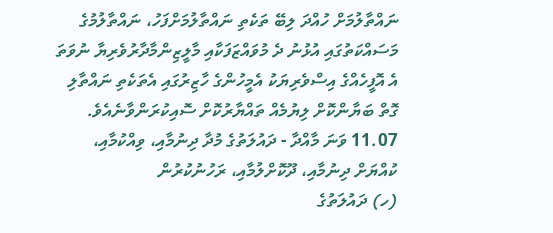ނައްތާލުމަށް ހުއްދަ ލިބޭ ތަކެތި ނައްތާލުމަށްފަހު، ނައްތާލުމުގެ މަސައްކަތުގައި އުޅުނު ދެ މުވައްޒަފަކާއި މާލީޒިންމާދާރުވެރިޔާ ނުވަތަ އެ އޮފީހެއްގެ އިސްވެރިޔަކު އެމީހުންގެ ހާޒިރުގައި އެތަކެތި ނައްތާލި ގޮތް ބަޔާންކޮށް ލިޔުމެއް ތައްޔާރުކޮށް ސޮއިކުރަންވާނެއެވެ.
11.07 ވަނަ މާއްދާ - ދައުލަތުގެ މުދާ ދިނުމާއި، ވިއްކުމާއި، ކުއްޔަށް ދިނުމާއި، ދޫކޮށްލުމާއި، ރަހުނުކުރުން
(ހ) ދައުލަތުގެ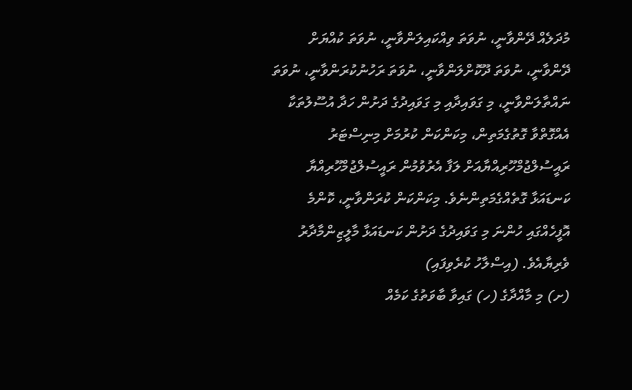މުދަލެއް ދޭންވާނީ، ނުވަތަ ވިއްކައިލަންވާނީ، ނުވަތަ ކުއްޔަށް ދޭންވާނީ، ނުވަތަ ދޫކޮށްލަންވާނީ، ނުވަތަ ރަހުނުކުރަންވާނީ، ނުވަތަ ނައްތާލަންވާނީ، މި ގަވައިދާއި މި ގަވައިދުގެ ދަށުން ހަދާ އުސޫލުތަކާ އެއްގޮތްވާ ގޮތުގެމަތިން، މިކަންކަން ކުރުމަށް މިނިސްޓަރު ރައީސުލްޖުމްހޫރިއްޔާއަށް ލަފާ އެރުވުމުން ރައީސުލްޖުމްހޫރިއްޔާ ކަނޑައަޅާ ގޮތެއްގެމަތިންނެވެ. މިކަންކަން ކުރަންވާނީ، ކޮންމެ އޮފީހެއްގައި ހުންނަ މި ގަވައިދުގެ ދަށުން ކަނޑައަޅާ މާލީޒިންމާދާރު ވެރިޔާއެވެ. (އިސްލާހު ކުރެވިފައި)
(ށ) މި މާއްދާގެ (ހ) ގައިވާ ބާވަތުގެ ކަމެއް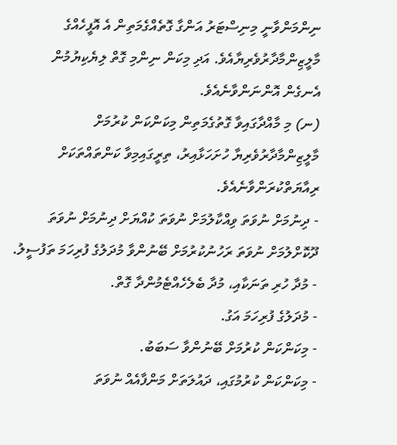ނިންމަންވާނީ މިނިސްޓަރު އަންގާ ގޮތެއްގެމަތިން އެ އޮފީހެއްގެ މާލީޒިންމާދާރުވެރިޔާއެވެ. އަދި މިކަން ނިންމި ގޮތް ލިޔެކިޔުމުން އެނގެން އޮންނަންވާނެއެވެ.
(ނ) މި މާއްދާގައިވާ ގޮތުގެމަތިން މިކަންކަން ކުރުމަށް މާލީޒިންމާދާރުވެރިޔާ ހުށަހަޅާއިރު، ތިރީގައިމިވާ ކަންތައްތަކަށް ރިއާޔަތްކުރަންވާނެއެވެ.
- ދިނުމަށް ނުވަތަ ވިއްކާލުމަށް ނުވަތަ ކުއްޔަށް ދިނުމަށް ނުވަތަ ދޫކޮށްލުމަށް ނުވަތަ ރަހުނުކުރުމަށް ބޭނުންވާ މުދަލުގެ ފުރިހަމަ ތަފުސީލު.
- މުދާ ހުރި ތަނަކާއި، މުދާ ބެލެހެއްޓެމުންދާ ގޮތް.
- މުދަލުގެ ފުރިހަމަ އަގު.
- މިކަންކަން ކުރުމަށް ބޭނުންވާ ސަބަބު.
- މިކަންކަން ކުރުމުގައި، ދައުލަތަށް މަންފާއެއް ނުވަތަ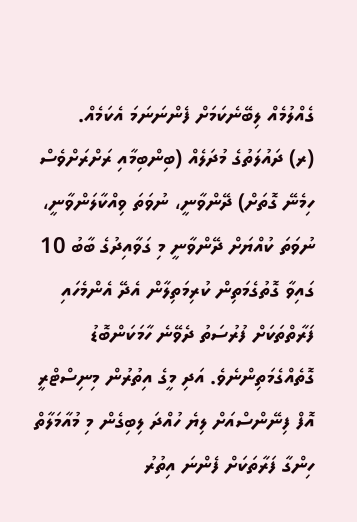ގެއްލުމެއް ލިބޭނެކަމަށް ފެންނަނަމަ އެކަމެއް.
(ރ) ދައުލަތުގެ މުދަލެއް (ބިންބިމާއި ރަށްރަށްވެސް ހިމެނޭ ގޮތަށް) ދޭންވާނީ، ނުވަތަ ވިއްކާލަންވާނީ، ނުވަތަ ކުއްޔަށް ދޭންވާނީ މި ގަވާއިދުގެ ބާބު 10 ގައިވާ ގޮތުގެމަތިން ކުރިމަތިލާން އެދޭ އެންމެހައި ފަރާތްތަކަށް ފުރުސަތު ދެވޭނެ ހާމަކަންބޮޑު ގޮތެއްގެމަތިންނެވެ. އަދި މީގެ އިތުރުން މިނިސްޓްރީ އޮފް ފިނޭންސްއަށް ލިޔެ ހުއްދަ ލިބިގެން މި މުއާމަލާތް ހިންގާ ފަރާތަކަށް ފެންނަ އިތުރު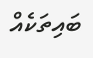ބައިތަކެއް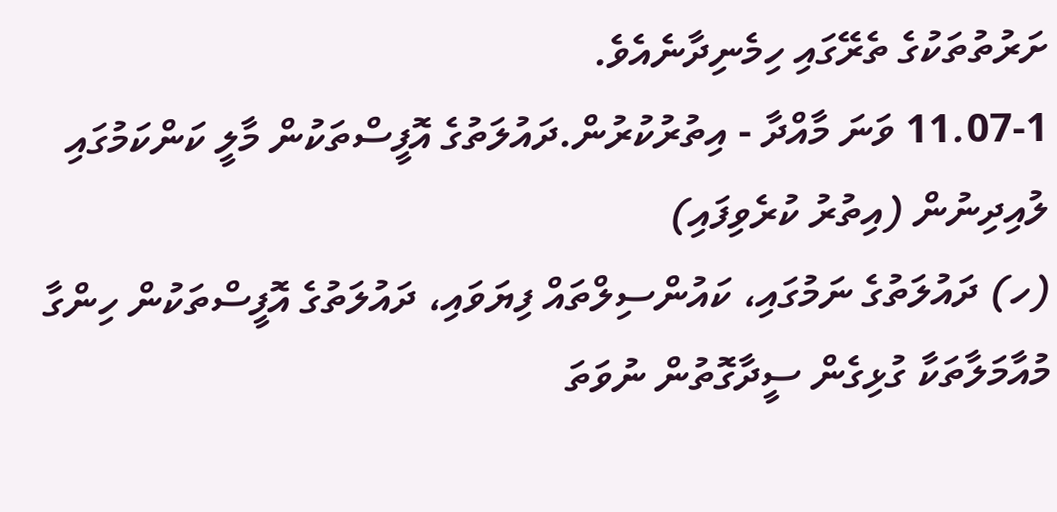ށަރުތުތަކުގެ ތެރޭގައި ހިމެނިދާނެއެވެ.
11.07-1 ވަނަ މާއްދާ - އިތުރުކުރުން.ދައުލަތުގެ އޮފީސްތަކުން މާލީ ކަންކަމުގައި ލުއިދިނުން (އިތުރު ކުރެވިފައި)
(ހ) ދައުލަތުގެ ނަމުގައި، ކައުންސިލްތައް ފިޔަވައި، ދައުލަތުގެ އޮފީސްތަކުން ހިންގާ މުއާމަލާތަކާ ގުޅިގެން ސީދާގޮތުން ނުވަތަ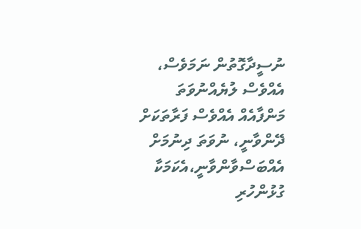ނުސީދާގޮތުން ނަމަވެސް، އެއްވެސް ލުޔެއްނުވަތަ މަންފާއެއް އެއްވެސް ފަރާތަކަށް ދޭންވާނީ، ނުވަތަ ދިނުމަށް އެއްބަސްވާންވާނީ،އެކަމަކާ ގުޅުންހުރި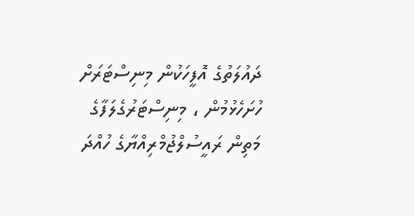ދައުލަތުގެ އޮފީހަކުން މިނިސްޓަރަށް ހުށަހެޅުމުން ، މިނިސްޓަރުގެލަފާގެ މަތިން ރައީސުލްޖުމްރިއްޔާގެ ހުއްދަ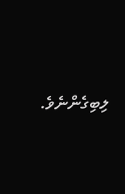ލިބިގެންނެވެ.